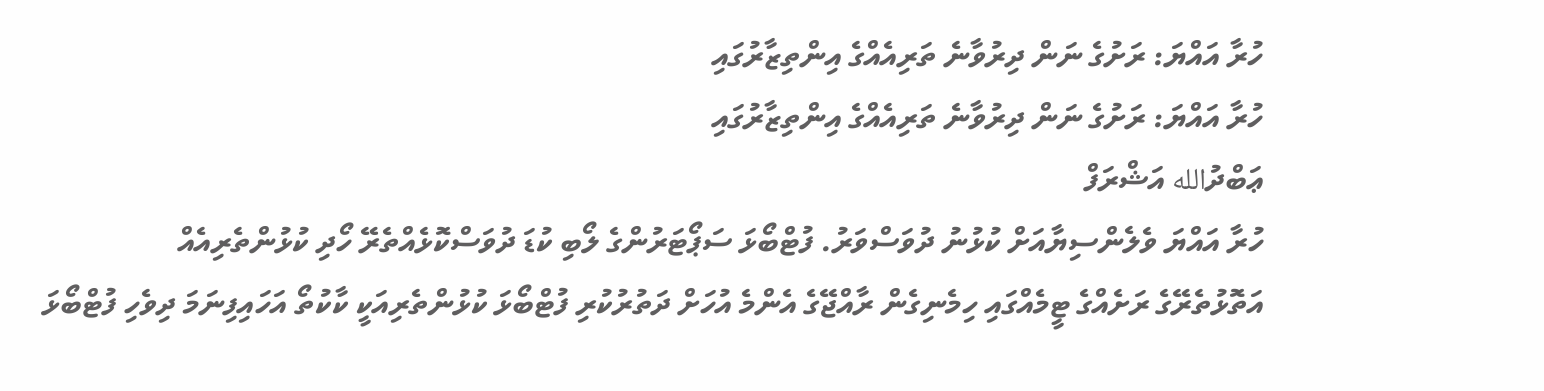ހުރާ އައްޔަ: ރަށުގެ ނަން ދިރުވާނެ ތަރިއެއްގެ އިންތިޒާރުގައި
ހުރާ އައްޔަ: ރަށުގެ ނަން ދިރުވާނެ ތަރިއެއްގެ އިންތިޒާރުގައި
ޢަބްދުالله އަޝްރަފް
ހުރާ އައްޔަ ވެލެންސިޔާއަށް ކުޅުނު ދުވަސްވަރު. ފުޓްބޯޅަ ސަޕޯޓަރުންގެ ލޯބި ކުޑަ ދުވަސްކޮޅެއްތެރޭ ހޯދި ކުޅުންތެރިއެއް
އަތޮޅުތެރޭގެ ރަށެއްގެ ޓީމެއްގައި ހިމެނިގެން ރާއްޖޭގެ އެންމެ އުހަށް ދަތުރުކުރި ފުޓްބޯޅަ ކުޅުންތެރިއަކީ ކާކުތޯ އަހައިފިނަމަ ދިވެހި ފުޓްބޯޅަ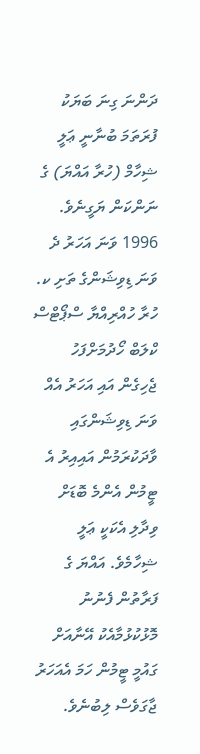ދަންނަ ގިނަ ބަޔަކު ފުރަތަމަ ބުނާނީ ޢަލީ ޝިހާމް (ހުރާ އައްޔަ) ގެ ނަންކަން ޔަގީނެވެ. 1996 ވަނަ އަހަރު ދެ ވަނަ ޑިވިޝަންގެ ތަށި ކ. ހުރާ ހުއްރިއްޔާ ސްޕޯޓްސް ކްލަބް ހޯދުމަށްފަހު ޖެހިގެން އައި އަހަރު އެއް ވަނަ ޑިވިޝަންގައި ވާދަކުރަމުން އައިއިރު އެ ޓީމުން އެންމެ ބޮޑަށް ވިދާލި އެކަކީ ޢަލީ ޝިހާމެވެ. އައްޔަ ގެ ފަރާތުން ފެނުނު މޮޅުކުޅުމާއެކު އޭނާއަށް ގައުމީ ޓީމުން ހަމަ އެއަހަރު ޖާގަވެސް ލިބުނެވެ.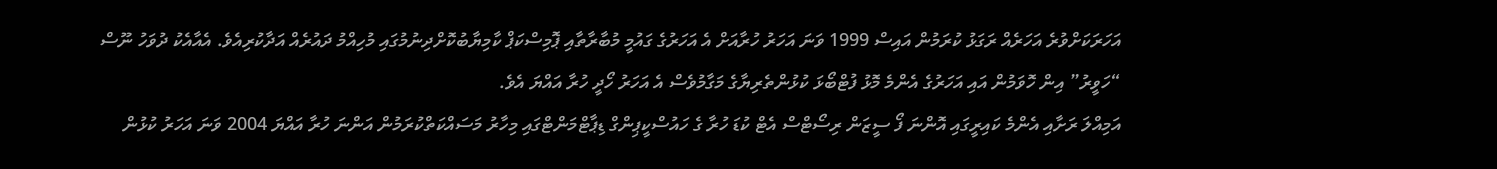އަހަރަކަށްވުރެ އަހަރެއް ރަގަޅު ކުރަމުން އައިސް 1999 ވަނަ އަހަރު ހުރާއަށް އެ އަހަރުގެ ގައުމީ މުބާރާތާއި ޕޮމިސްކަޕް ކާމިޔާބުކޮށްދިނުމުގައި މުހިއްމު ދައުރެއް އަދާކުރިއެވެ. އެއާއެކު ދުވަހު ނޫސް “ހަވީރު” އިން ހޮވަމުން އައި އަހަރުގެ އެންމެ މޮޅު ފުޓްބޯޅަ ކުޅުންތެރިޔާގެ މަގާމުވެސް އެ އަހަރު ހޯދީ ހުރާ އައްޔަ އެވެ.
އަމިއްލަ ރަށާއި އެންމެ ކައިރީގައި އޮންނަ ފޯ ސީޒަން ރިސޯޓްސް އެޓް ކުޑަ ހުރާ ގެ ހައުސްކީޕިންގް ޑިޕާޓްމަންޓްގައި މިހާރު މަސައްކަތްކުރަމުން އަންނަ ހުރާ އައްޔަ 2004 ވަނަ އަހަރު ކުޅުން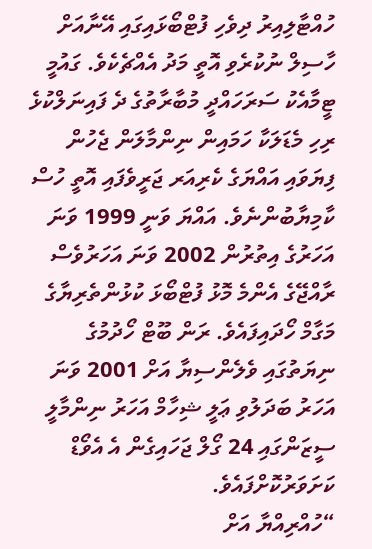ހުއްޓާލިއިރު ދިވެހި ފުޓްބޯޅައިގައި އޭނާއަށް ހާސިލް ނުކުރެވި އޮތީ މަދު އެއްޗެކެވެ. ގައުމީ ޓީމާއެކު ސަރަހައްދީ މުބާރާތުގެ ދެ ފައިނަލްކުޅެ ރިހި މެޑަލަކާ ހަމައިން ނިންމާލަން ޖެހުން ފިޔަވައި އައްޔަގެ ކެރިއަރ ޖަރީވެފައި އޮތީ ހުސް ކާމިޔާބުންނެވެ. އައްޔަ ވަނީ 1999 ވަނަ އަހަރުގެ އިތުރުން 2002 ވަނަ އަހަރުވެސް ރާއްޖޭގެ އެންމެ މޮޅު ފުޓްބޯޅަ ކުޅުންތެރިޔާގެ މަގާމް ހޯދައިފައެވެ. ރަން ބޫޓް ހޯދުމުގެ ނިޔަތުގައި ވެލެންސިޔާ އަށް 2001 ވަނަ އަހަރު ބަދަލުވި ޢަލީ ޝިހާމް އަހަރު ނިންމާލީ ސީޒަންގައި 24 ގޯލް ޖަހައިގެން އެ އެވޯޑް ކަށަވަރުކޮށްފައެވެ.
“ހުއްރިއްޔާ އަށް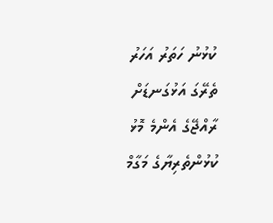ކުޅުނު ހަތަރު އަހަރު ތެރޭގަ އަޅުގަނޑަށް ރާއްޖޭގެ އެންމެ މޮޅު ކުޅުންތެރިޔާގެ މަގާމް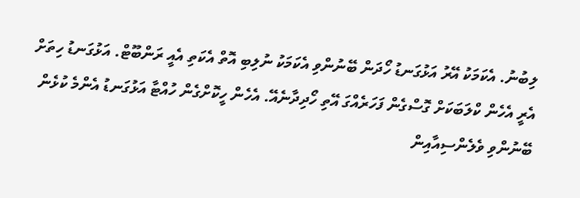ލިބުނު. އެކަމަކު އޭރު އަޅުގަނޑު ހޯދަން ބޭނުންވި އެކަމަކު ނުލިބި އޮތް އެކަތި އެއީ ރަންބޫޓް. އަޅުގަނޑު ހިތަށް އެރީ އެހެން ކްލަބަކަށް ގޮސްގެން ފަހަރެއްގަ އޭތި ހޯދިދާނެއޭ. އެހެން ހީކޮށްގެން ހުއްޓާ އަޅުގަނޑު އެންމެ ކުޅެން ބޭނުންވި ވެލެންސިއާއިން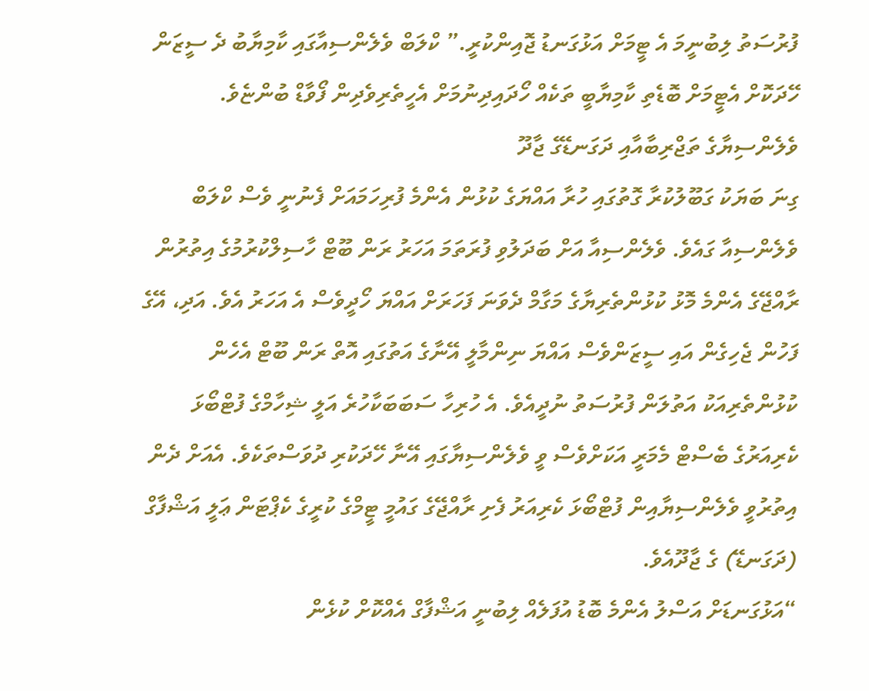ފުރުސަތު ލިބުނީމަ އެ ޓީމަށް އަޅުގަނޑު ޖޮއިންކުރީ.” ކްލަބް ވެލެންސިއާގައި ކާމިޔާބު ދެ ސީޒަން ހޭދަކޮށް އެޓީމަށް ބޮޑެތި ކާމިޔާބީ ތަކެއް ހޯދައިދިނުމަށް އެހީތެރިވެދިން ފޯވާޑް ބުންޏެވެ.
ވެލެންސިޔާގެ ތަޖްރިބާއާއި ދަގަނޑޭގެ ޖާދޫ
ގިނަ ބަޔަކު ގަބޫލުކުރާ ގޮތުގައި ހުރާ އައްޔަގެ ކުޅުން އެންމެ ފުރިހަމައަށް ފެނުނީ ވެސް ކްލަބް ވެލެންސިއާ ގައެވެ. ވެލެންސިއާ އަށް ބަދަލުވި ފުރަތަމަ އަހަރު ރަން ބޫޓް ހާސިލްކުރުމުގެ އިތުރުން ރާއްޖޭގެ އެންމެ މޮޅު ކުޅުންތެރިޔާގެ މަގާމް ދެވަނަ ފަހަރަށް އައްޔަ ހޯދީވެސް އެ އަހަރު އެވެ. އަދި، އޭގެ ފަހުން ޖެހިގެން އައި ސީޒަންވެސް އައްޔަ ނިންމާލީ އޭނާގެ އަތުގައި އޮތް ރަން ބޫޓް އެހެން ކުޅުންތެރިއަކު އަތުލަން ފުރުސަތު ނުދީއެވެ. އެ ހުރިހާ ސަބަބަކާހުރެ އަލީ ޝިހާމްގެ ފުޓްބޯޅަ ކެރިއަރުގެ ބެސްޓް މެމަރީ އަކަށްވެސް ވީ ވެލެންސިޔާގައި އޭނާ ހޭދަކުރި ދުވަސްތަކެވެ. އެއަށް ދެން އިތުރުވީ ވެލެންސިޔާއިން ފުޓްބޯޅަ ކެރިއަރު ފެށި ރާއްޖޭގެ ގައުމީ ޓީމްގެ ކުރީގެ ކެޕްޓަން ޢަލީ އަޝްފާގް (ދަގަނޑޭ) ގެ ޖާދޫއެވެ.
“އަޅުގަނޑަށް އަސްލު އެންމެ ބޮޑު އުފަލެއް ލިބުނީ އަޝްފާގް އެއްކޮށް ކުޅެން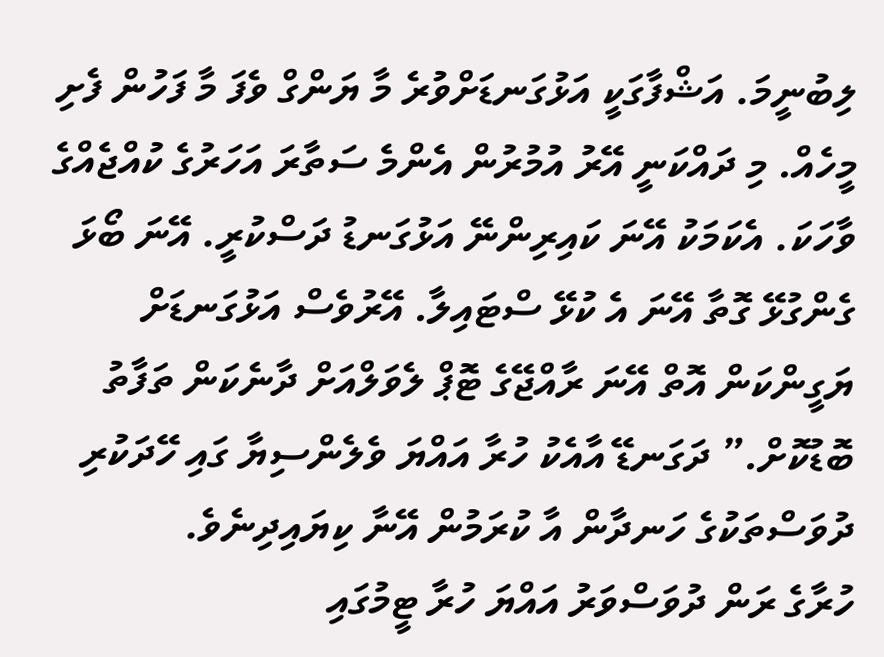ލިބުނީމަ. އަޝްފާގަކީ އަޅުގަނޑަށްވުރެ މާ ޔަންގް ވެފަ މާ ފަހުން ފެށި މީހެއް. މި ދައްކަނީ އޭރު އުމުރުން އެންމެ ސަތާރަ އަހަރުގެ ކުއްޖެއްގެ ވާހަކަ. އެކަމަކު އޭނަ ކައިރިންނޭ އަޅުގަނޑު ދަސްކުރީ. އޭނަ ބޯޅަ ގެންގުޅޭ ގޮތާ އޭނަ އެ ކުޅޭ ސްޓައިލާ. އޭރުވެސް އަޅުގަނޑަށް ޔަގީންކަން އޮތް އޭނަ ރާއްޖޭގެ ޓޮޕް ލެވަލްއަށް ދާނެކަން ތަފާތު ބޮޑުކޮށް.” ދަގަނޑޭ އާއެކު ހުރާ އައްޔަ ވެލެންސިޔާ ގައި ހޭދަކުރި ދުވަސްތަކުގެ ހަނދާން އާ ކުރަމުން އޭނާ ކިޔައިދިނެވެ.
ހުރާގެ ރަން ދުވަސްވަރު އައްޔަ ހުރާ ޓީމުގައި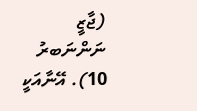(ޖާޒީ ނަންނަބރު 10). އޭނާއަކީ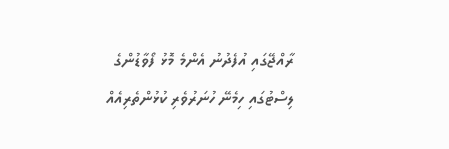ރާއްޖޭގައި އުފެދުނު އެންމެ މޮޅު ފޯވާޑުންގެ ލިސްޓުގައި ހިމެނޭ ހުނަރުވެރި ކުޅުންތެރިއެއް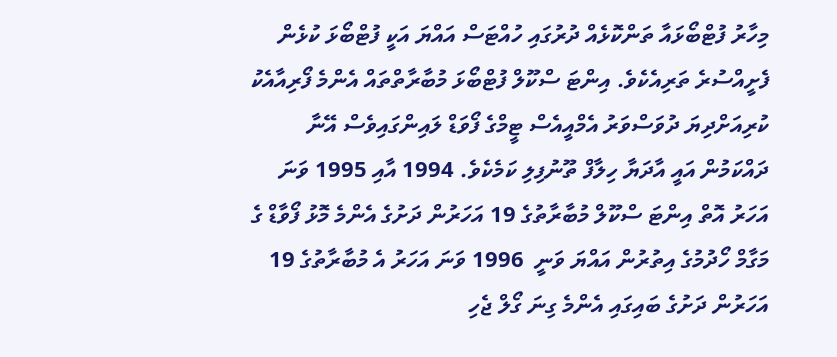މިހާރު ފުޓްބޯޅައާ ތަންކޮޅެއް ދުރުގައި ހުއްޓަސް އައްޔަ އަކީ ފުޓްބޯޅަ ކުޅެން ފެށީއްސުރެ ތަރިއެކެވެ. އިންޓަ ސްކޫލް ފުޓްބޯޅަ މުބާރާތްތައް އެންމެ ފޯރިއާއެކު ކުރިއަށްދިޔަ ދުވަސްވަރު އެމްއީއެސް ޓީމްގެ ފޯވަޑް ލައިންގައިވެސް އޭނާ ދައްކަމުން އައީ އާދަޔާ ހިލާފް ތޫނުފިލި ކަމެކެވެ. 1994 އާއި 1995 ވަނަ އަހަރު އޮތް އިންޓަ ސްކޫލް މުބާރާތުގެ 19 އަހަރުން ދަށުގެ އެންމެ މޮޅު ފޯވާޑް ގެ މަގާމް ހޯދުމުގެ އިތުރުން އައްޔަ ވަނީ  1996 ވަނަ އަހަރު އެ މުބާރާތުގެ 19 އަހަރުން ދަށުގެ ބައިގައި އެންމެ ގިނަ ގޯލް ޖެހި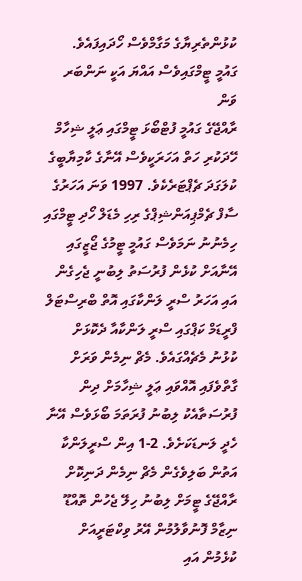ކުޅުންތެރިޔާގެ މަގާމްވެސް ހޯދައިފައެވެ.
ގައުމީ ޓީމްގައިވެސް އައްޔަ އަކީ ނަންބަރ ވަން
ރާއްޖޭގެ ގައުމީ ފުޓްބޯޅަ ޓީމްގައި ޢަލީ ޝިހާމް ހޭދަކުރި ހަތް އަހަރަކީވެސް އޭނާގެ ކާމިޔާބީގެ ކުލަގަދަ ޗެޕްޓަރެކެވެ. 1997 ވަނަ އަހަރުގެ ސާފް ޗެމްޕިއަންޝިޕްގެ ރިހި މެޑަލް ހޯދި ޓީމްގައި ހިމެނުނު ނަމަވެސް ގައުމީ ޓީމުގެ ޖޯޒީގައި އޭނާއަށް ކުޅެން ފުރުސަތު ލިބުނީ ޖެހިގެން އައި އަހަރު ސްރީ ލަންކާގައި އޮތް ބްރިސްޓަލް ފްރީޑަމް ކަޕްގައި ސްރީ ލަންކާއާ ދެކޮޅަށް ކުޅުނު މެޗެއްގައެވެ. މެޗް ނިމެން ވަރަށް ގާތްވެފައި އޮއްވައި ޢަލީ ޝިހާމަށް ދިން ފުރުސަތާއެކު ލިބުނު ފުރަތަމަ ބޯޅަވެސް އޭނާ ހެދީ ލަނޑަކަށެވެ. 2-1 އިން ސްރީލަންކާ އަތުން ބަލިވެގެން މެޗް ނިމެން ދަނިކޮށް ރާއްޖޭގެ ޓީމަށް ލިބުނު ހިލޭ ޖެހުން ތޮއްޑޫ ނިޒާމް ފޮނުވާލުމުން އޭރު ވިކްޓަރީއަށް ކުޅެމުން އައި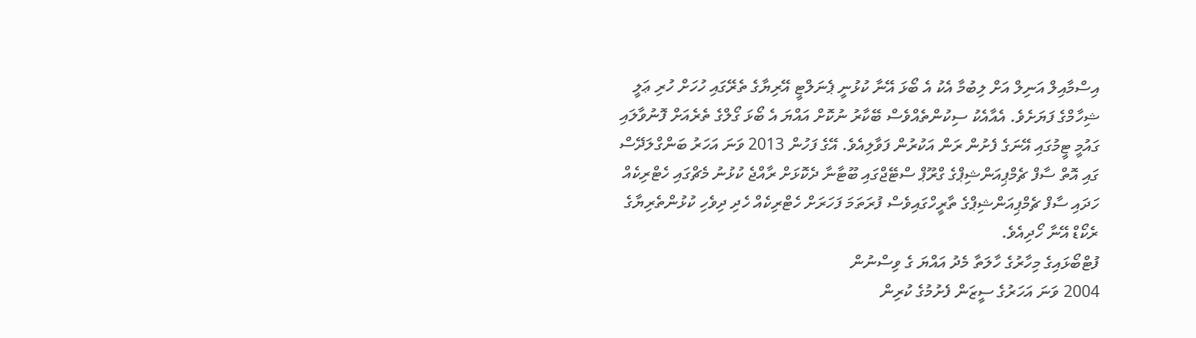އިސްމާއިލް އަނިލް އަށް ލިބުމާ އެކު އެ ބޯޅަ އޭނާ ކުޅުނީ ޕެނަލްޓީ އޭރިޔާގެ ތެރޭގައި ހުހަށް ހުރި ޢަލީ ޝިހާމްގެ ފަޔަށެވެ. އެއާއެކު ސިކުންތެއްވެސް ބޭކާރު ނުކޮށް އައްޔަ އެ ބޯޅަ ގޯލްގެ ތެރެއަށް ފޮނުވާލައި ގައުމީ ޓީމުގައި އޭނަގެ ފެށުން ރަން އަކުރުން ފަވާލިއެވެ. އޭގެ ފަހުން 2013 ވަނަ އަހަރު ބަންގްލަދޭސް ގައި އޮތް ސާފް ޗެމްޕިއަންޝިޕްގެ ގްރޫޕް ސްޓޭޖްގައި ބޫޓާނާ ދެކޮޅަށް ރާއްޖެ ކުޅުނު މެޗްގައި ހެޓްރިކެއް ހަދައި ސާފް ޗެމްޕިއަންޝިޕްގެ ތާރީހްގައިވެސް ފުރަތަމަ ފަހަރަށް ހެޓްރިކެއް ހެދި ދިވެހި ކުޅުންތެރިޔާގެ ރެކޯޑް އޭނާ ހޯދިއެވެ.
ފުޓްބޯޅައިގެ މިހާރުގެ ހާލަތާ މެދު އައްޔަ ގެ ވިސްނުން
2004 ވަނަ އަހަރުގެ ސީޒަން ފެށުމުގެ ކުރިން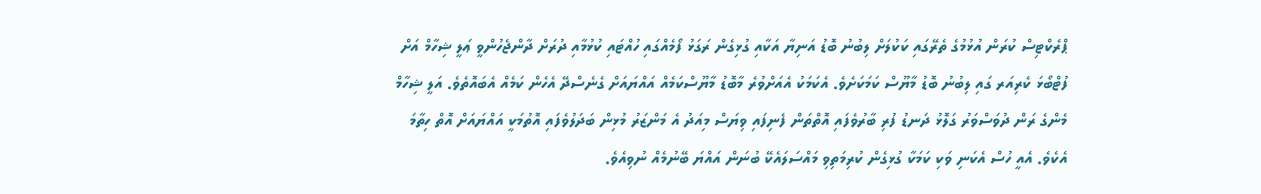ޕްރެކްޓިސް ކުރަން އުޅުމުގެ ތެރޭގައި ކަކުލަށް ލިބުނު ބޮޑު އަނިޔާ އަކާއި ގުޅިގެން ރަގަޅު ފޯމެއްގައި ހުއްޓައި ކުޅުމާއި ދުރަށް ދާންޖެހުންވީ ޢަލީ ޝިހާމް އަށް ފުޓްބޯޅަ ކެރިއަރ ގައި ލިބުނު ބޮޑު މާޔޫސް ކަމަކަށެވެ. އެކަމަކު އެއަށްވުރެ މާބޮޑު މާޔޫސްކަމެއް އައްޔައަށް ގެނެސްދޭ އެހެން ކަމެއް އެބައޮތެވެ. އަލީ ޝިހާމް މެންގެ ރަން ދުވަސްވަރު ގަލޮޅު ދަނޑު ފުރި ބާރުވެފައި އޮތްތަން ފެނިފައި ވިޔަސް މިއަދު އެ މަންޒަރު މުޅިން ބަދަލުވެފައި އޮތުމަކީ އައްޔައަށް އޮތް ހިތާމަ އެކެވެ. އެއީ ހުސް އެކަނި ވަކި ކަމަކާ ގުޅިގެން ކުރިމަތިވި މައްސަލައެކޭ ބުނަން އައްޔަ ބޭނުމެއް ނުވިއެވެ.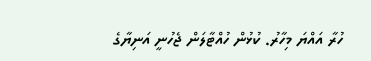ހުރާ އައްޔަ މިހާރު. ކުޅުން ހުއްޓާލަން ޖެހުނީ އަނިޔާގެ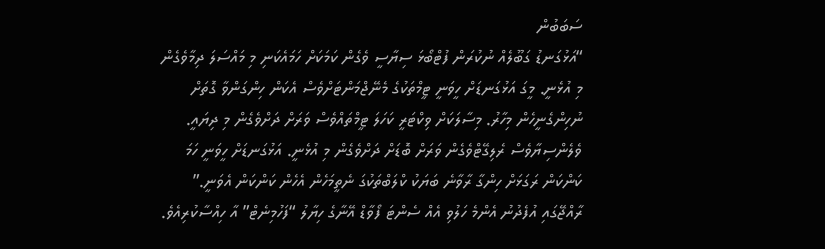ސަބަބުން
“އަޅުގަނޑު ގަބޫލެއް ނުކުރަން ފުޓްބޯޅަ ސިޔާސީ ވެގެން ކަމަކަށް ހަމައެކަނި މި މައްސަލަ ދިމާވެގެން މި އުޅެނީ. މީގަ އަޅުގަނޑަށް ހީވަނީ ޓީމްތަކުގެ މެނޭޖްމަންޓަށްވެސް އެކަން ހިންގަންވާ ގޮތަށް ނުހިންގެނީހެން މިހާރު. މިސާލަކަށް ވިކްޓަރީ ކަހަލަ ޓީމްތައްވެސް ވަރަށް ދަށްވެގެން މި ދިޔައީ. ވެލެންސިޔާވެސް ރެލިގޭޓްވެގެން ވަރަށް ބޮޑަށް ދަށްވެގެން މި އުޅެނީ. އަޅުގަނޑަށް ހީވަނީ ހަމަ ކަންކަން ރަގަޅަށް ހިންގާ ރާވާނެ ބަޔަކު ކްލަބްތަކުގަ ނެތީމަހެން އެހެން ކަންކަން އެވަނީ.” ރާއްޖޭގައި އުފެދުނު އެންމެ ހަލުވި އެއް ސެންޓަ ފޯވާޑް އޭނާގެ ހިޔާލު “ފަހުމިނެޓް” އާ ހިއްސާކުރިއެވެ.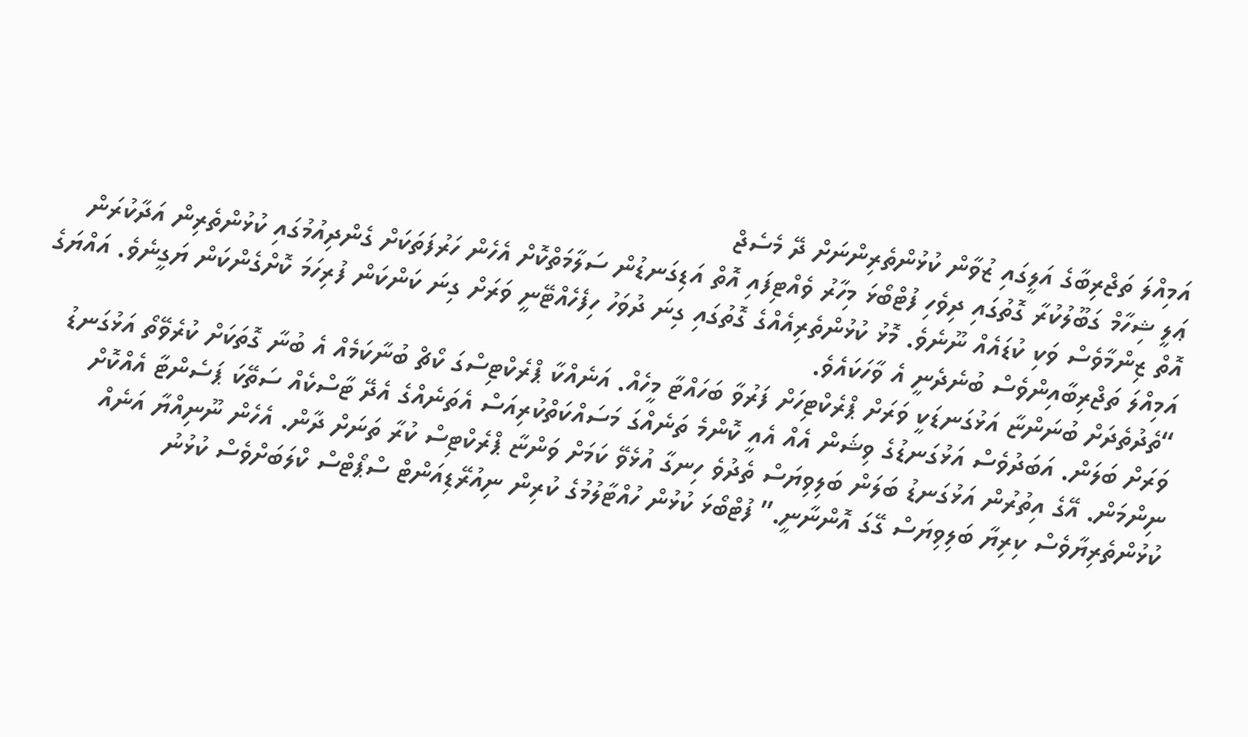އަމިއްލަ ތަޖްރިބާގެ އަލީގައި ޒުވާން ކުޅުންތެރިންނަށް ދޭ މެސެޖް
ޢަލީ ޝިހާމް ގަބޫލުކުރާ ގޮތުގައި ދިވެހި ފުޓްބޯޅަ މިހާރު ވެއްޓިފައި އޮތް އަޑިގަނޑުން ސަލާމަތްކޮށް އެހެން ހަރުފަތަކަށް ގެންދިއުމުގައި ކުޅުންތެރިން އަދާކުރަން އޮތް ޒިންމާވެސް ވަކި ކުޑައެއް ނޫނެވެ. މޮޅު ކުޅުންތެރިއެއްގެ ގޮތުގައި ގިނަ ދުވަހު ހިފެހެއްޓޭނީ ވަރަށް ގިނަ ކަންކަން ފުރިހަމަ ކޮށްގެންކަން ޔަގީނެވެ. އައްޔަގެ އަމިއްލަ ތަޖްރިބާއިންވެސް ބުނެދެނީ އެ ވާހަކައެވެ.
“ތެދުތެދަށް ބުނަންޏާ އަޅުގަނޑަކީ ވަރަށް ޕްރެކްޓިހަށް ފަރުވާ ބަހައްޓާ މީހެއް. އަނެއްކާ ޕްރެކްޓިސްގަ ކޯޗް ބުނާކަމެއް އެ ބުނާ ގޮތަކަށް ކުރެވޭތޯ އަޅުގަނޑު ވަރަށް ބަލަން. އަބަދުވެސް އަޅުގަނޑުގެ ވިޝަން އެއް އެއީ ކޮންމެ ތަނެއްގަ މަސައްކަތްކުރިއަސް އެތަނެއްގެ އެދޭ ޓާސްކެއް ސަތޭކަ ޕަސެންޓާ އެއްކޮށް ނިންމަން. އޭގެ އިތުރުން އަޅުގަނޑު ބަލަން ބަލިވިޔަސް ތެދުވެ ހިނގާ އުޅެވޭ ކަމަށް ވަންޏާ ޕްރެކްޓިސް ކުރާ ތަނަށް ދާން. އެހެން ނޫނިއްޔާ އަނެއް ކުޅުންތެރިޔާވެސް ކިރިޔާ ބަލިވިޔަސް ގޭގަ އޮންނާނީ.” ފުޓްބޯޅަ ކުޅުން ހުއްޓާލުމުގެ ކުރިން ނިއުރޭޑިއަންޓް ސްޕޯޓްސް ކްލަބަށްވެސް ކުޅުނު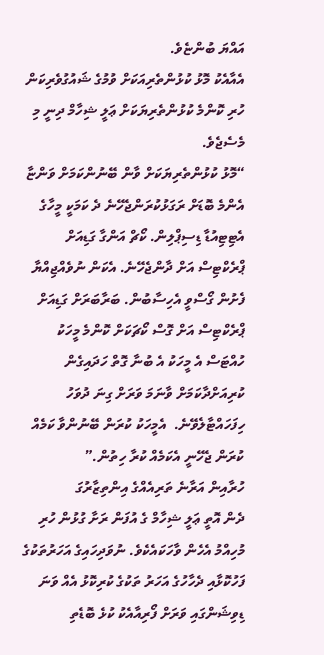އައްޔަ ބުންޏެވެ.
އެއާއެކު މޮޅު ކުޅުންތެރިއަކަށް ވުމުގެ ޝައުގުވެރިކަން ހުރި ކޮންމެ ކުޅުންތެރިޔަކަށް ޢަލީ ޝިހާމް ދިނީ މި މެސެޖެވެ.
“މޮޅު ކުޅުންތެރިޔަކަށް ވާން ބޭނުންކަމަށް ވަންޏާ އެންމެ ބޮޑަށް ރަގަޅުކުރަންޖެހޭނެ ދެ ކަމަކީ މީހާގެ އެޓިޓިއުޑާ ޑިސިޕްލިން. ކޯޗް އަންގާ ގަޑިއަށް ޕްރެކްޓިސް އަށް ދާންޖެހޭނެ. އެކަން ނުވެއްޖިއްޔާ ފެށުން ގޯސްވީ އެހިސާބުން. ބަރާބަރަށް ގަޑިއަށް ޕްރެކްޓިސް އަށް ގޮސް ކޯޗަކަށް ކޮންމެ މީހަކު ހުއްޓަސް އެ މީހަކު އެ ބުނާ ގޮތް ހަދައިގެން ކުރިއަށްދާކަމަށް ވާނަމަ ވަރަށް ގިނަ ދުވަހު ހިފަހައްޓާލެވޭނެ.  އެމީހަކު ކުރަން ބޭނުންވާ ކަމެއް ކުރަން ޖެހޭނީ އެކަމެއް ކުރާ ހިތުން.”
ހުރާއިން އަރާނެ ތަރިއެއްގެ އިންތިޒާރުގަ
ދެން އޮތީ ޢަލީ ޝިހާމް ގެ އުފަން ރަށާ ގުޅުން ހުރި މުހިއްމު އެހެން ވާހަކައެކެވެ. ނުވަދިހައިގެ އަހަރުތަކުގެ ފަހުކޮޅާއި ދެހާހުގެ އަހަރު ތަކުގެ ކުރިކޮޅު އެއް ވަނަ ޑިވިޝަންގައި ވަރަށް ފޯރިއާއެކު ކުޅެ ބޮޑެތި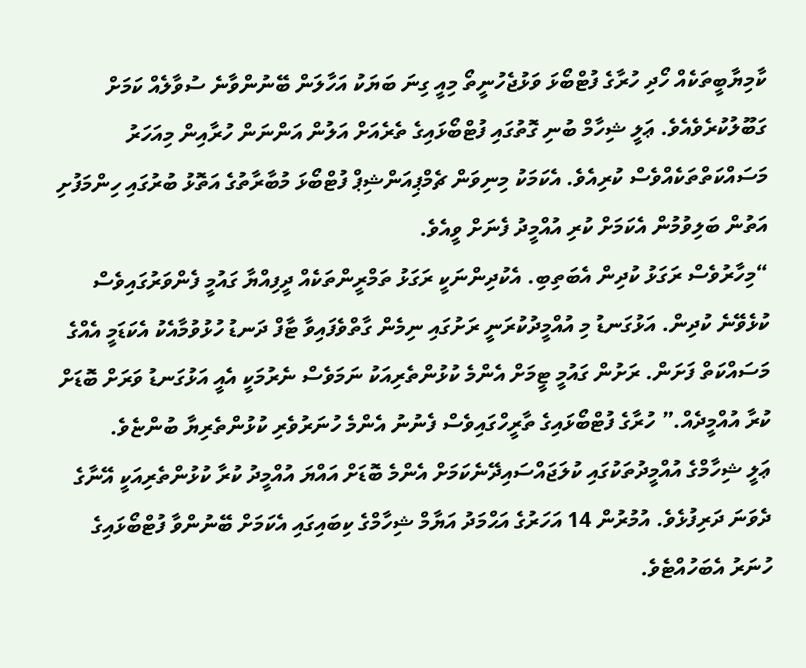ކާމިޔާބީތަކެއް ހޯދި ހުރާގެ ފުޓްބޯޅަ ވަޅުޖެހުނީތޯ މިއީ ގިނަ ބަޔަކު އަހާލަން ބޭނުންވާނެ ސުވާލެއް ކަމަށް ގަބޫލުކުރެވެއެވެ. ޢަލީ ޝިހާމް ބުނި ގޮތުގައި ފުޓްބޯޅައިގެ ތެރެއަށް އަލުން އަންނަން ހުރާއިން މިއަހަރު މަސައްކަތްތަކެއްވެސް ކުރިއެވެ. އެކަމަކު މިނިވަން ޗެމްޕިއަންޝިޕް ފުޓްބޯޅަ މުބާރާތުގެ އަތޮޅު ބުރުގައި ހިންމަފުށި އަތުން ބަލިވުމުން އެކަމަށް ކުރި އުއްމީދު ފެނަށް ވީއެވެ.
“މިހާރުވެސް ރަގަޅު ކުދިން އެބަތިބި. އެކުދިންނަކީ ރަގަޅު ތަމްރީންތަކެއް ދީފިއްޔާ ގައުމީ ފެންވަރުގައިވެސް ކުޅެވޭނެ ކުދިން. އަޅުގަނޑު މި އުއްމީދުކުރަނީ ރަށުގައި ނިމެން ގާތްވެފައިވާ ޓާފް ދަނޑު ހުޅުވުމާއެކު އެކަޑަމީ އެއްގެ މަސައްކަތް ފަށަން. ރަށުން ގައުމީ ޓީމަށް އެންމެ ކުޅުންތެރިއަކު ނަމަވެސް ނެރުމަކީ އެއީ އަޅުގަނޑު ވަރަށް ބޮޑަށް ކުރާ އުއްމީދެއް.” ހުރާގެ ފުޓްބޯޅައިގެ ތާރީހްގައިވެސް ފެނުނު އެންމެ ހުނަރުވެރި ކުޅުންތެރިޔާ ބުންޏެވެ.
ޢަލީ ޝިހާމްގެ އުއްމީދުތަކުގައި ކުލަޖައްސައިދޭނެކަމަށް އެންމެ ބޮޑަށް އައްޔަ އުއްމީދު ކުރާ ކުޅުންތެރިއަކީ އޭނާގެ ދެވަނަ ދަރިފުޅެވެ. އުމުރުން 14 އަހަރުގެ އަޙްމަދު އަޔާމް ޝިހާމްގެ ކިބައިގައި އެކަމަށް ބޭނުންވާ ފުޓްބޯޅައިގެ ހުނަރު އެބަހުއްޓެވެ.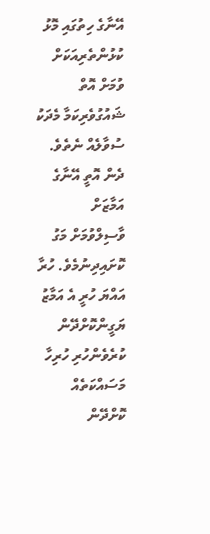އޭނާގެ ހިތުގައި މޮޅު ކުޅުންތެރިއަކަށް ވުމަށް އޮތް ޝައުގުވެރިކަމާ މެދަކު ސުވާލެއް ނެތެވެ. ދެން އޮތީ އޭނާގެ އަމާޒަށް ވާސިލްވުމަށް މަގު ކޮށައިދިނުމެވެ. ހުރާ އައްޔަ ހުރީ އެ އަމާޒު ޔަގީންކޮށްދޭން ކުރެވެންހުރި ހުރިހާ މަސައްކަތެއް ކޮށްދޭން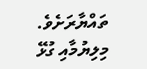ތައްޔާރަށެވެ.
މިލިޔުމާއި ގުޅޭ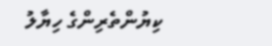ކިޔުންތެރިންގެ ހިޔާލު